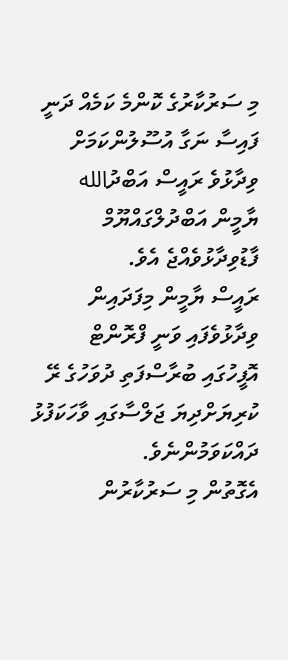މި ސަރުކާރުގެ ކޮންމެ ކަމެއް ދަނީ ފައިސާ ނަގާ އުސޫލުންކަމަށް ވިދާޅުވެ ރައީސް އަބްދުالله ޔާމީން އަބްދުލްގައްޔޫމް ފާޑުވިދާޅުވެއްޖެ އެވެ.
ރައީސް ޔާމީން މިފަދައިން ވިދާޅުވެފައި ވަނީ ފްރޮންޓް އޮފީހުގައި ބުރާސްފަތި ދުވަހުގެ ރޭ ކުރިޔަށްދިޔަ ޖަލްސާގައި ވާހަކަފުޅު ދައްކަވަމުންނެވެ.
އެގޮތުން މި ސަރުކާރުން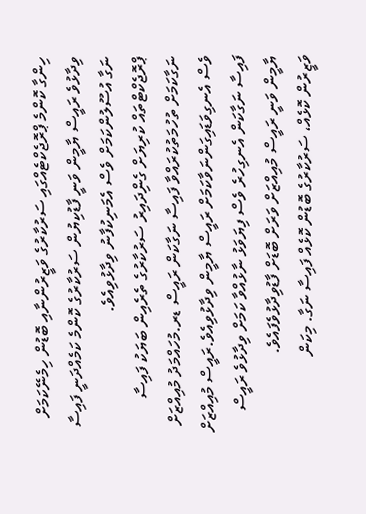ހިންގާ ކޮންމެ ޕްރޮޖެކްޓެއްގައި ސަރުކާރުގެ ވަޒީރުންނާއި ބޮޑުން ހިމެނޭކަމަށް ވިދާޅުވެ ރައީސް ޔާމީން ވަނީ ފާޑުކިޔުން ސަރުކާރުގެ ކޮންމެ ކަމެއްދަނީ ފައިސާ ނަގާ އުސޫލުންކަމަށް ވެސް އެމަނިކުފާނު ވިދާޅުވިއެވެ.
ޕްރޮޖެކްޓްތައް ކުރިޔަށް ގެންިދައިރު ސަރުކާރުގެ ތެރެއިން ބަޔަކު ފައިސާ ނަގާކަމަށް ތުހުމަތުކުރައްވާ ފައިސާ ނަގާކަން ރައީސް ޑރ.މުހައްމަދު މުއިއްޒަށް ވެސް އެނގިވަޑައިގަންނަވާކަމަށް ރައީސް ޔާމީން ވިދާޅުވިއެވެ.ރައީސް މުއިއްޒަށް ފައިސާ ނަގާކަން އެނގިހުރެ ވެސް ފިޔަވަޅު ނާޅުއްވާ ކަމަށް ވިދާޅުވެ ރައީސް ޔާމީން ވަނީ ރައީސް މުއިއްޒަށް ވަރަށް ބޮޑަށް ފާޑުވިދާޅުވެފައެވެ.
ވަޒީރުން ކޮޅެއް، ސަރުކާރުގެ ބޮޑުން ކޮޅެއް ފައިސާ ނަގާ. މިކަން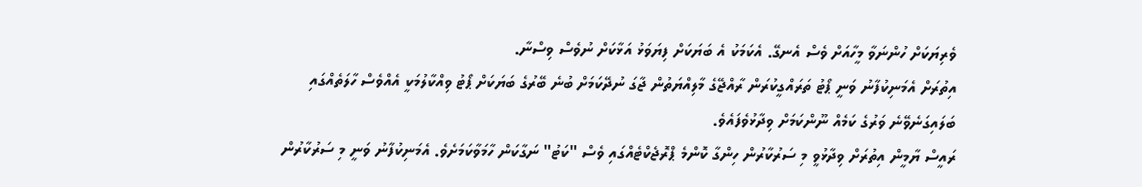ވެރިޔަކަށް ހުންނަވާ މީހާއަށް ވެސް އެނގޭ. އެކަމަކު އެ ބަޔަކަށް ފިޔަވަޅު އަޅާކަށް ނުވެސް ވިސްނާ.
އިތުރަށް އެމަނިކުފާނު ވަނީ ޕޯޓު ތަރައްގީކުރަން ރާއްޖޭގެ މާލިއްޔަތުން ޖާގަ ނުދޭކަމަށް ބުނެ ބޭރުގެ ބަޔަކަށް ޕޯޓު ވިއްކާލުމަކީ އެއްވެސް ހާލަތެއްގައި ބަލައިގަނެވޭނެ ވަރުގެ ކަމެއް ނޫންކަމަށް ވިދާޅުވެފައެވެ.
ރައީސް ޔާމީން އިތުރަށް ވިދާޅުވީ މި ސަރުކާރުން ހިންގާ ކޮންމެ ޕްރޮޖެކްޓެއްގައި ވެސް "ކަޓު" ނަގާކަން ހާމަވާކަމަށެވެ. އެމަނިކުފާނު ވަނީ މި ސަރުކާރުން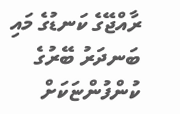ރާއްޖޭގެ ކަނޑުގެ މައި ބަނދަރު ބޭރުގެ ކުންފުންޏަކަށް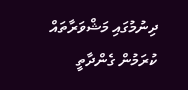ދިނުމުގައި މަޝްވަރާތައް ކުރަމުން ގެންދާތީ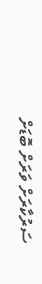ސަރުކާރަށް ވަރަށް ބޮޑަށް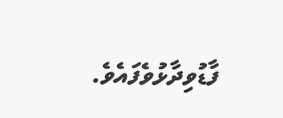ފާޑުވިދާޅުވެފައެވެ.